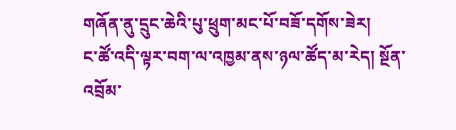གཞོན་ནུ་དྲུང་ཆེའི་པུ་ཕྲུག་མང་པོ་བཟོ་དགོས་ཟེར།
ང་ཚོ་འདི་ལྟར་བག་ལ་འཁྱམ་ནས་ཉལ་ཚོད་མ་རེད། སྔོན་འབྲོམ་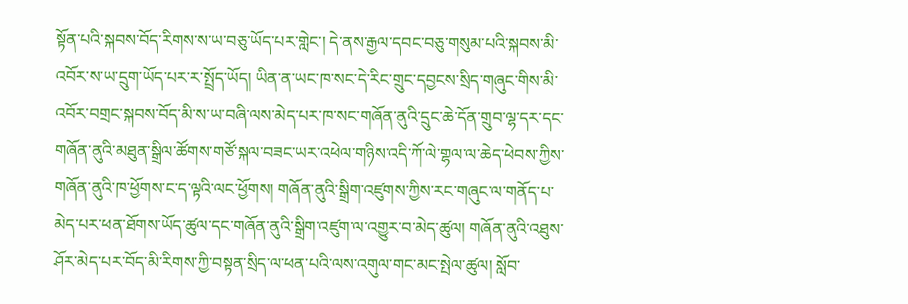སྟོན་པའི་སྐབས་བོད་རིགས་ས་ཡ་བཅུ་ཡོད་པར་གླེང་། དེ་ནས་རྒྱལ་དབང་བཅུ་གསུམ་པའི་སྐབས་མི་འབོར་ས་ཡ་དྲུག་ཡོད་པར་ར་སྤྲོད་ཡོད། ཡིན་ན་ཡང་ཁ་སང་དེ་རིང་གྲུང་དབྱངས་སྲིད་གཞུང་གིས་མི་འབོར་བགྲང་སྐབས་བོད་མི་ས་ཡ་བཞི་ལས་མེད་པར་ཁ་སང་གཞོན་ནུའི་དྲུང་ཆེ་དོན་གྲུབ་ལྷ་དར་དང་གཞོན་ནུའི་མཐུན་སྒྲིལ་ཚོགས་གཙོ་སྐལ་བཟང་ཡར་འཕེལ་གཉིས་འདི་ཀོ་ལེ་གྷལ་ལ་ཆེད་ཕེབས་ཀྱིས་གཞོན་ནུའི་ཁ་ཕྱོགས་ང་ད་ལྟའི་ལང་ཕྱོགས། གཞོན་ནུའི་སྒྲིག་འཛུགས་ཀྱིས་རང་གཞུང་ལ་གནོད་པ་མེད་པར་ཕན་ཐོགས་ཡོད་ཚུལ་དང་གཞོན་ནུའི་སྒྲིག་འཛུག་ལ་འགྱུར་བ་མེད་ཚུལ། གཞོན་ནུའི་འཐུས་ཤོར་མེད་པར་བོད་མི་རིགས་ཀྱི་བསྟན་སྲིད་ལ་ཕན་པའི་ལས་འགུལ་གང་མང་སྤེལ་ཚུལ། སློབ་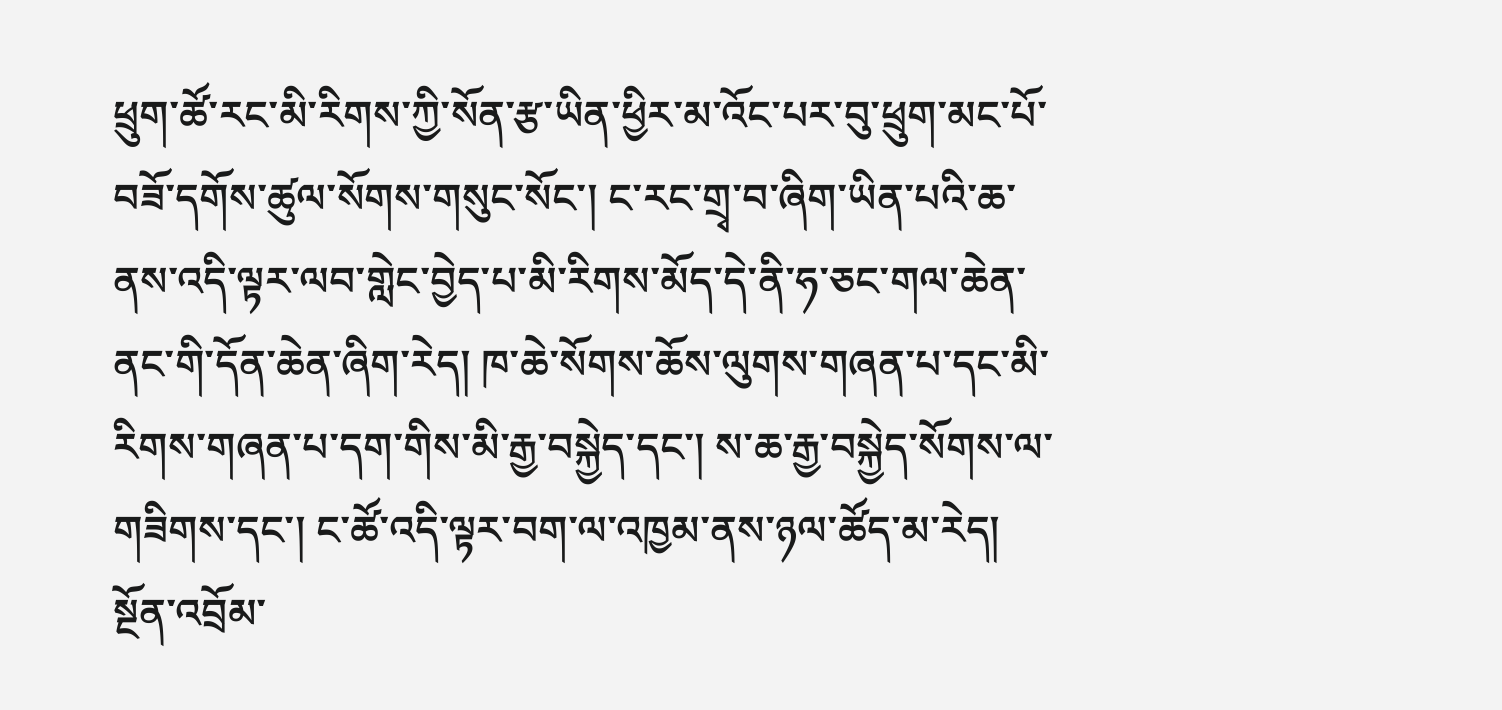ཕྲུག་ཚོ་རང་མི་རིགས་ཀྱི་སོན་རྩ་ཡིན་ཕྱིར་མ་འོང་པར་བུ་ཕྲུག་མང་པོ་བཟོ་དགོས་ཚུལ་སོགས་གསུང་སོང་། ང་རང་གྲྭ་བ་ཞིག་ཡིན་པའི་ཆ་ནས་འདི་ལྟར་ལབ་གླེང་བྱེད་པ་མི་རིགས་མོད་དེ་ནི་ཧ་ཅང་གལ་ཆེན་ནང་གི་དོན་ཆེན་ཞིག་རེད། ཁ་ཆེ་སོགས་ཆོས་ལུགས་གཞན་པ་དང་མི་རིགས་གཞན་པ་དག་གིས་མི་རྒྱ་བསྐྱེད་དང་། ས་ཆ་རྒྱ་བསྐྱེད་སོགས་ལ་གཟིགས་དང་། ང་ཚོ་འདི་ལྟར་བག་ལ་འཁྱམ་ནས་ཉལ་ཚོད་མ་རེད། སྔོན་འབྲོམ་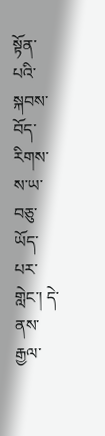སྟོན་པའི་སྐབས་བོད་རིགས་ས་ཡ་བཅུ་ཡོད་པར་གླེང་། དེ་ནས་རྒྱལ་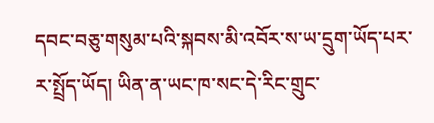དབང་བཅུ་གསུམ་པའི་སྐབས་མི་འབོར་ས་ཡ་དྲུག་ཡོད་པར་ར་སྤྲོད་ཡོད། ཡིན་ན་ཡང་ཁ་སང་དེ་རིང་གྲུང་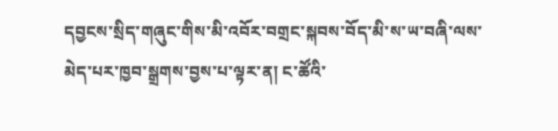དབྱངས་སྲིད་གཞུང་གིས་མི་འབོར་བགྲང་སྐབས་བོད་མི་ས་ཡ་བཞི་ལས་མེད་པར་ཁྱབ་སྒྲགས་བྱས་པ་ལྟར་ན། ང་ཚོའི་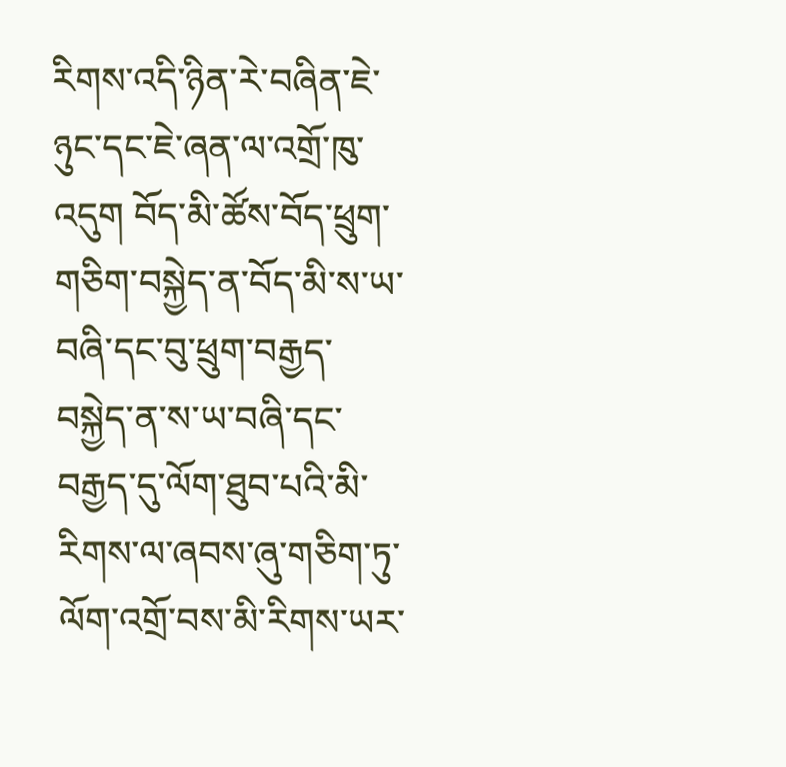རིགས་འདི་ཉིན་རེ་བཞིན་ཇེ་ཉུང་དང་ཇེ་ཞན་ལ་འགྲོ་ཁུ་འདུག བོད་མི་ཚོས་བོད་ཕྲུག་གཅིག་བསྐྱེད་ན་བོད་མི་ས་ཡ་བཞི་དང་བུ་ཕྲུག་བརྒྱད་ བསྐྱེད་ན་ས་ཡ་བཞི་དང་བརྒྱད་དུ་ལོག་ཐུབ་པའི་མི་རིགས་ལ་ཞབས་ཞུ་གཅིག་ཏུ་ལོག་འགྲོ་བས་མི་རིགས་ཡར་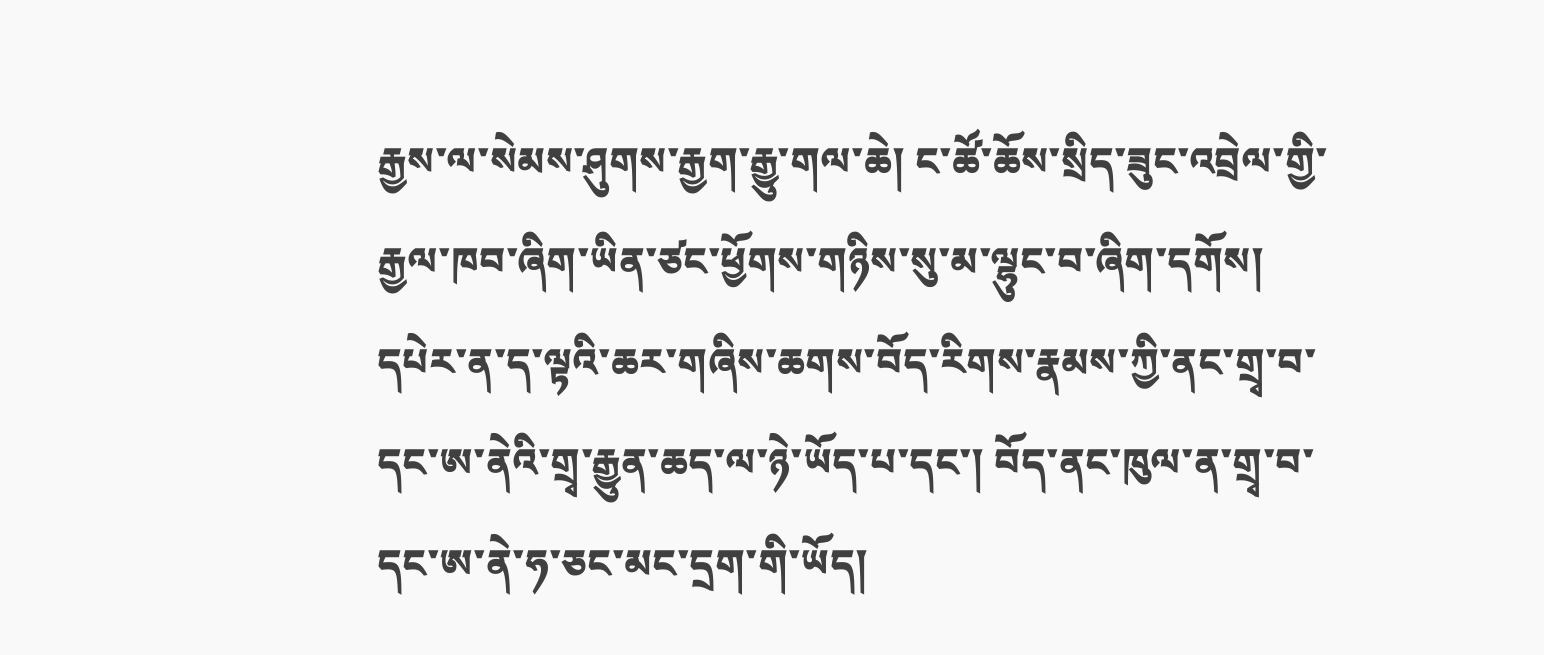རྒྱས་ལ་སེམས་ཤུགས་རྒྱག་རྒྱུ་གལ་ཆེ། ང་ཚོ་ཆོས་སྲིད་ཟུང་འབྲེལ་གྱི་རྒྱལ་ཁབ་ཞིག་ཡིན་ཙང་ཕྱོགས་གཉིས་སུ་མ་ལྷུང་བ་ཞིག་དགོས། དཔེར་ན་ད་ལྟའི་ཆར་གཞིས་ཆགས་བོད་རིགས་རྣམས་ཀྱི་ནང་གྲྭ་བ་དང་ཨ་ནེའི་གྲྭ་རྒྱུན་ཆད་ལ་ཉེ་ཡོད་པ་དང་། བོད་ནང་ཁུལ་ན་གྲྭ་བ་དང་ཨ་ནེ་ཧ་ཅང་མང་དྲག་གི་ཡོད།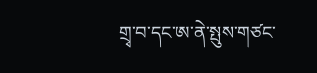གྲྭ་བ་དང་ཨ་ནེ་སྤུས་གཙང་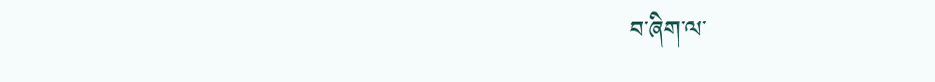བ་ཞིག་ལ་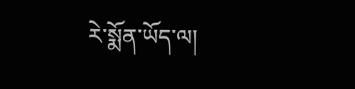རེ་སྨོན་ཡོད་ལ།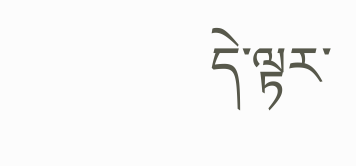དེ་ལྟར་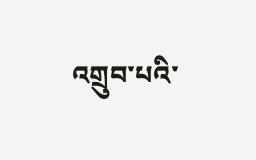འགྲུབ་པའི་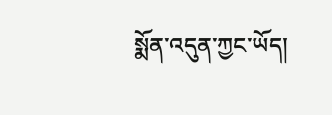སྨོན་འདུན་ཀྱང་ཡོད།